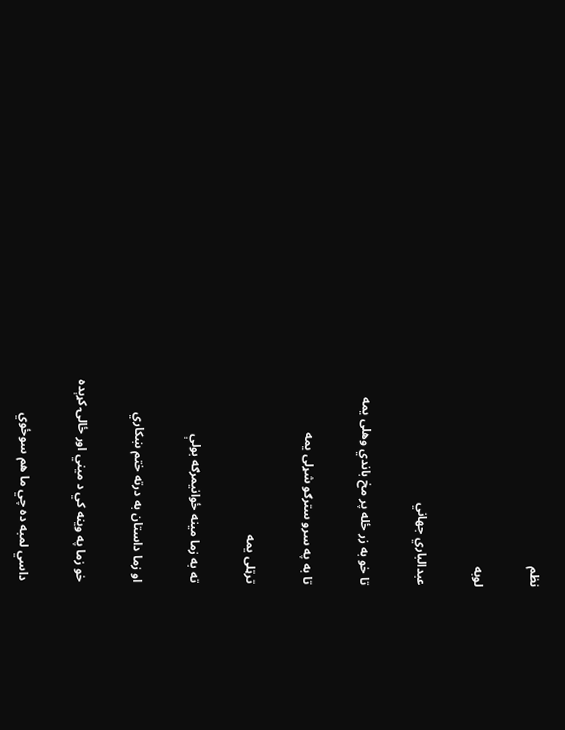نظم

لوبه

عبدالباري جهاني

تا خو به زر ځله پر مخ باندي وهلى يمه

تا به په سرو سترګو شړلى يمه

ترټلى يمه

ته به زما مينه ځوانيمرګه بولې

او زما داستان به درته ختم ښکاري

خو زما په وينه کي د ميني اور ځالۍ کړېده

داسي لمبه ده چي ما هم سوځوي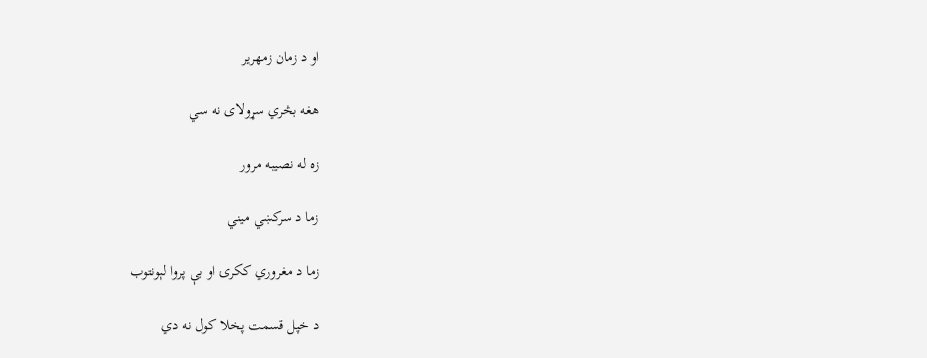او د زمان زمهرير

هغه بڅري سړولاى نه سي

زه له نصيبه مرور

زما د سرکښي ميني

زما د مغروري ککرۍ او بې پروا لېونتوب

د خپل قسمت پخلا کول نه دي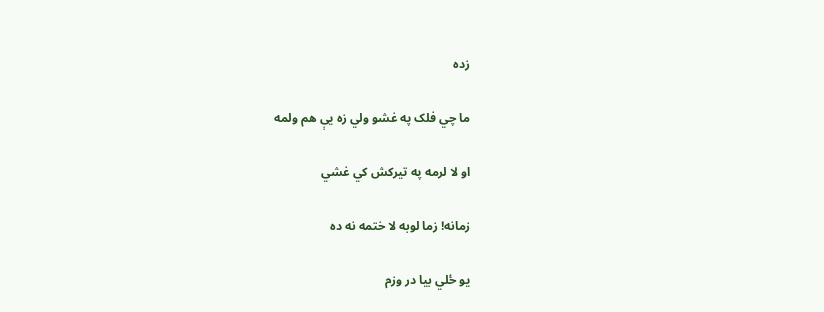زده

ما چي فلک په غشو ولي زه يې هم ولمه

او لا لرمه په تيرکش کي غشي

زمانه! زما لوبه لا ختمه نه ده

يو ځلي بيا در وزم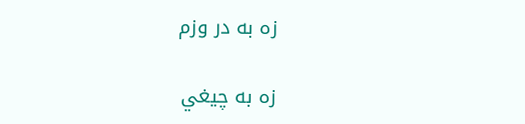زه به در وزم

زه به چيغي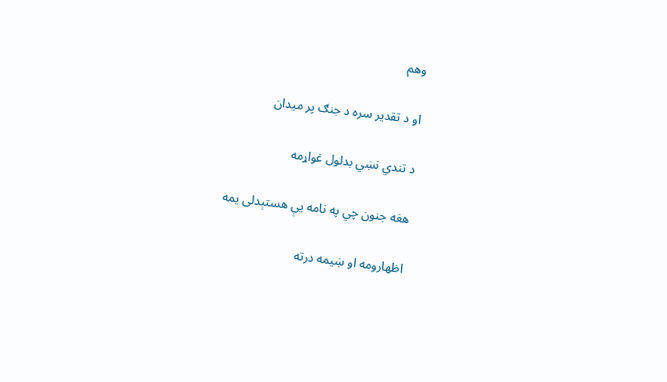وهم

او د تقدير سره د جنګ پر ميدان

د تندي نښي بدلول غواړمه

هغه جنون چي په نامه يې هستېدلى يمه

اظهارومه او ښيمه درته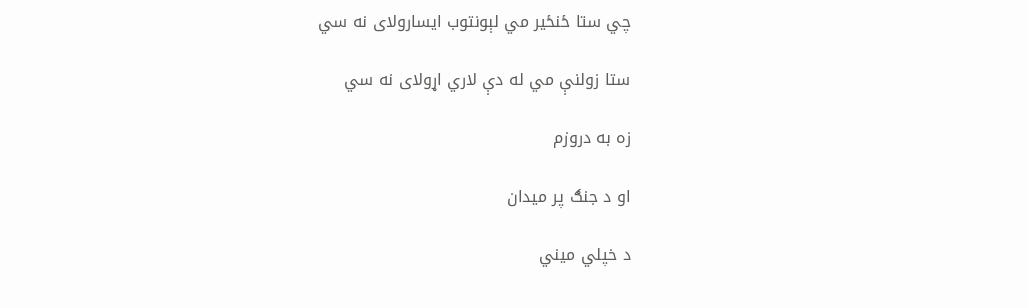چي ستا ځنځير مي لېونتوب ايسارولاى نه سي

ستا زولنې مي له دې لاري اړولاى نه سي

زه به دروزم

او د جنګ پر ميدان

د خپلي ميني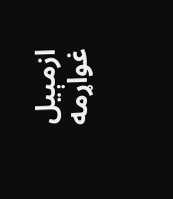ازمېيل غواړمه